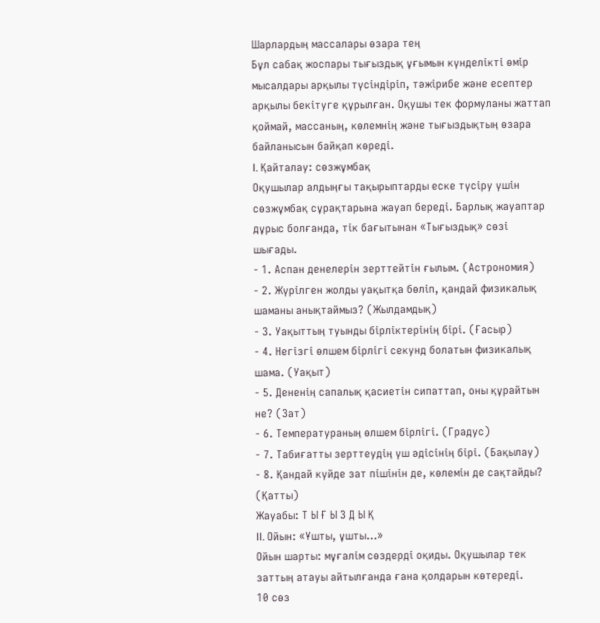Шарлардың массалары өзара тең
Бұл сабақ жоспары тығыздық ұғымын күнделікті өмір мысалдары арқылы түсіндіріп, тәжірибе және есептер арқылы бекітуге құрылған. Оқушы тек формуланы жаттап қоймай, массаның, көлемнің және тығыздықтың өзара байланысын байқап көреді.
I. Қайталау: сөзжұмбақ
Оқушылар алдыңғы тақырыптарды еске түсіру үшін сөзжұмбақ сұрақтарына жауап береді. Барлық жауаптар дұрыс болғанда, тік бағытынан «Тығыздық» сөзі шығады.
- 1. Аспан денелерін зерттейтін ғылым. (Астрономия)
- 2. Жүрілген жолды уақытқа бөліп, қандай физикалық шаманы анықтаймыз? (Жылдамдық)
- 3. Уақыттың туынды бірліктерінің бірі. (Ғасыр)
- 4. Негізгі өлшем бірлігі секунд болатын физикалық шама. (Уақыт)
- 5. Дененің сапалық қасиетін сипаттап, оны құрайтын не? (Зат)
- 6. Температураның өлшем бірлігі. (Градус)
- 7. Табиғатты зерттеудің үш әдісінің бірі. (Бақылау)
- 8. Қандай күйде зат пішінін де, көлемін де сақтайды? (Қатты)
Жауабы: Т Ы Ғ Ы З Д Ы Қ
II. Ойын: «Ұшты, ұшты…»
Ойын шарты: мұғалім сөздерді оқиды. Оқушылар тек заттың атауы айтылғанда ғана қолдарын көтереді.
10 сөз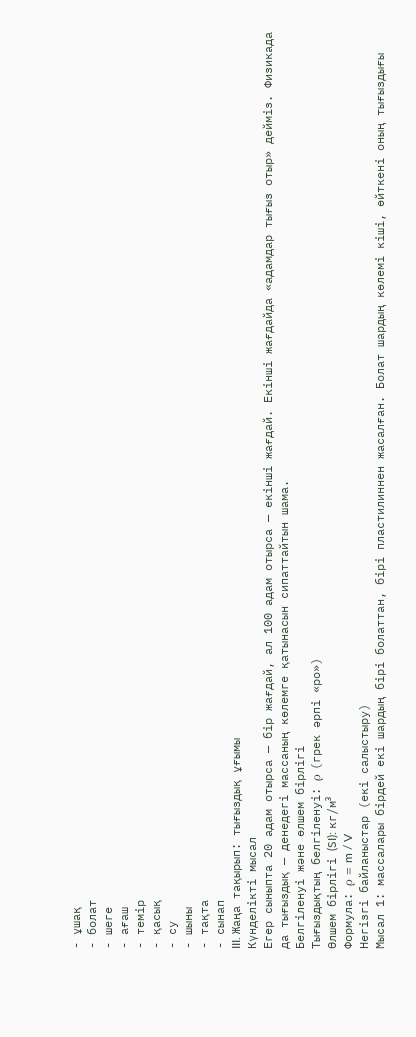- ұшақ
- болат
- шеге
- ағаш
- темір
- қасық
- су
- шыны
- тақта
- сынап
III. Жаңа тақырып: тығыздық ұғымы
Күнделікті мысал
Егер сыныпта 20 адам отырса — бір жағдай, ал 100 адам отырса — екінші жағдай. Екінші жағдайда «адамдар тығыз отыр» дейміз. Физикада да тығыздық — денедегі массаның көлемге қатынасын сипаттайтын шама.
Белгіленуі және өлшем бірлігі
Тығыздықтың белгіленуі: ρ (грек әрпі «ро»)
Өлшем бірлігі (SI): кг/м³
Формула: ρ = m / V
Негізгі байланыстар (екі салыстыру)
Мысал 1: массалары бірдей екі шардың бірі болаттан, бірі пластилиннен жасалған. Болат шардың көлемі кіші, өйткені оның тығыздығы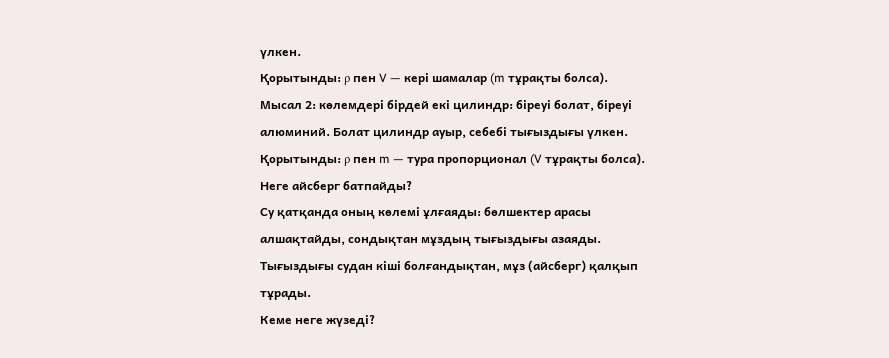үлкен.
Қорытынды: ρ пен V — кері шамалар (m тұрақты болса).
Мысал 2: көлемдері бірдей екі цилиндр: біреуі болат, біреуі алюминий. Болат цилиндр ауыр, себебі тығыздығы үлкен.
Қорытынды: ρ пен m — тура пропорционал (V тұрақты болса).
Неге айсберг батпайды?
Су қатқанда оның көлемі ұлғаяды: бөлшектер арасы алшақтайды, сондықтан мұздың тығыздығы азаяды. Тығыздығы судан кіші болғандықтан, мұз (айсберг) қалқып тұрады.
Кеме неге жүзеді?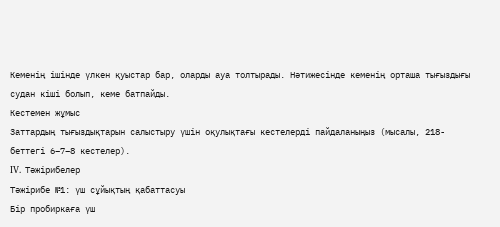Кеменің ішінде үлкен қуыстар бар, оларды ауа толтырады. Нәтижесінде кеменің орташа тығыздығы судан кіші болып, кеме батпайды.
Кестемен жұмыс
Заттардың тығыздықтарын салыстыру үшін оқулықтағы кестелерді пайдаланыңыз (мысалы, 218-беттегі 6–7–8 кестелер).
IV. Тәжірибелер
Тәжірибе №1: үш сұйықтың қабаттасуы
Бір пробиркаға үш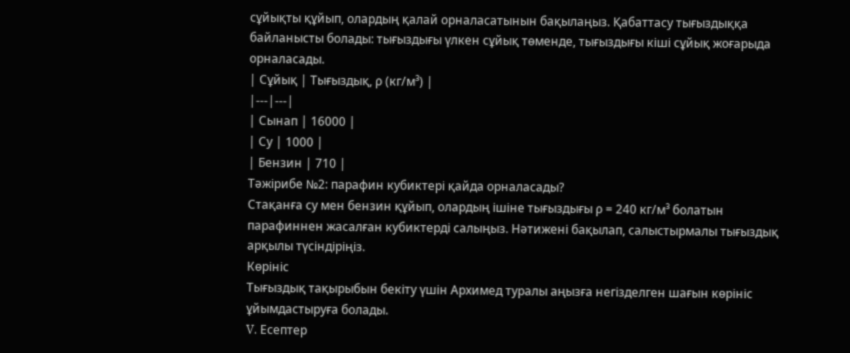сұйықты құйып, олардың қалай орналасатынын бақылаңыз. Қабаттасу тығыздыққа байланысты болады: тығыздығы үлкен сұйық төменде, тығыздығы кіші сұйық жоғарыда орналасады.
| Сұйық | Тығыздық, ρ (кг/м³) |
|---|---|
| Сынап | 16000 |
| Су | 1000 |
| Бензин | 710 |
Тәжірибе №2: парафин кубиктері қайда орналасады?
Стақанға су мен бензин құйып, олардың ішіне тығыздығы ρ = 240 кг/м³ болатын парафиннен жасалған кубиктерді салыңыз. Нәтижені бақылап, салыстырмалы тығыздық арқылы түсіндіріңіз.
Көрініс
Тығыздық тақырыбын бекіту үшін Архимед туралы аңызға негізделген шағын көрініс ұйымдастыруға болады.
V. Есептер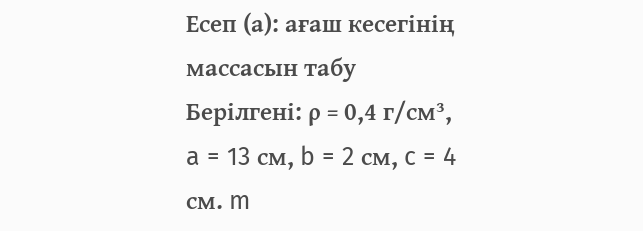Есеп (а): ағаш кесегінің массасын табу
Берілгені: ρ = 0,4 г/см³, a = 13 см, b = 2 см, c = 4 см. m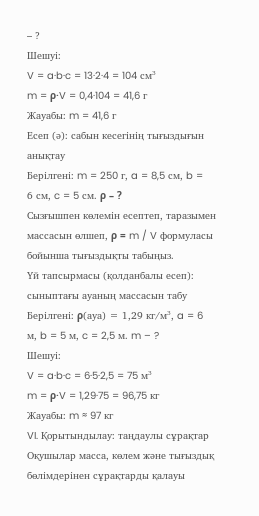– ?
Шешуі:
V = a·b·c = 13·2·4 = 104 см³
m = ρ·V = 0,4·104 = 41,6 г
Жауабы: m = 41,6 г
Есеп (ә): сабын кесегінің тығыздығын анықтау
Берілгені: m = 250 г, a = 8,5 см, b = 6 см, c = 5 см. ρ – ?
Сызғышпен көлемін есептеп, таразымен массасын өлшеп, ρ = m / V формуласы бойынша тығыздықты табыңыз.
Үй тапсырмасы (қолданбалы есеп): сыныптағы ауаның массасын табу
Берілгені: ρ(ауа) = 1,29 кг/м³, a = 6 м, b = 5 м, c = 2,5 м. m – ?
Шешуі:
V = a·b·c = 6·5·2,5 = 75 м³
m = ρ·V = 1,29·75 = 96,75 кг
Жауабы: m ≈ 97 кг
VI. Қорытындылау: таңдаулы сұрақтар
Оқушылар масса, көлем және тығыздық бөлімдерінен сұрақтарды қалауы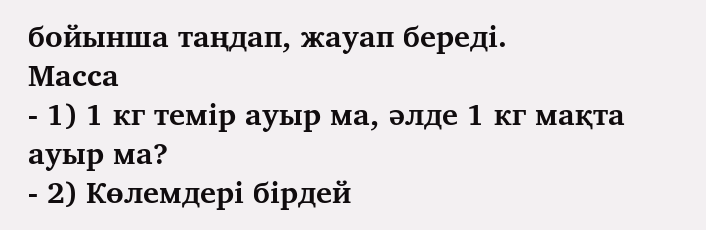бойынша таңдап, жауап береді.
Масса
- 1) 1 кг темір ауыр ма, әлде 1 кг мақта ауыр ма?
- 2) Көлемдері бірдей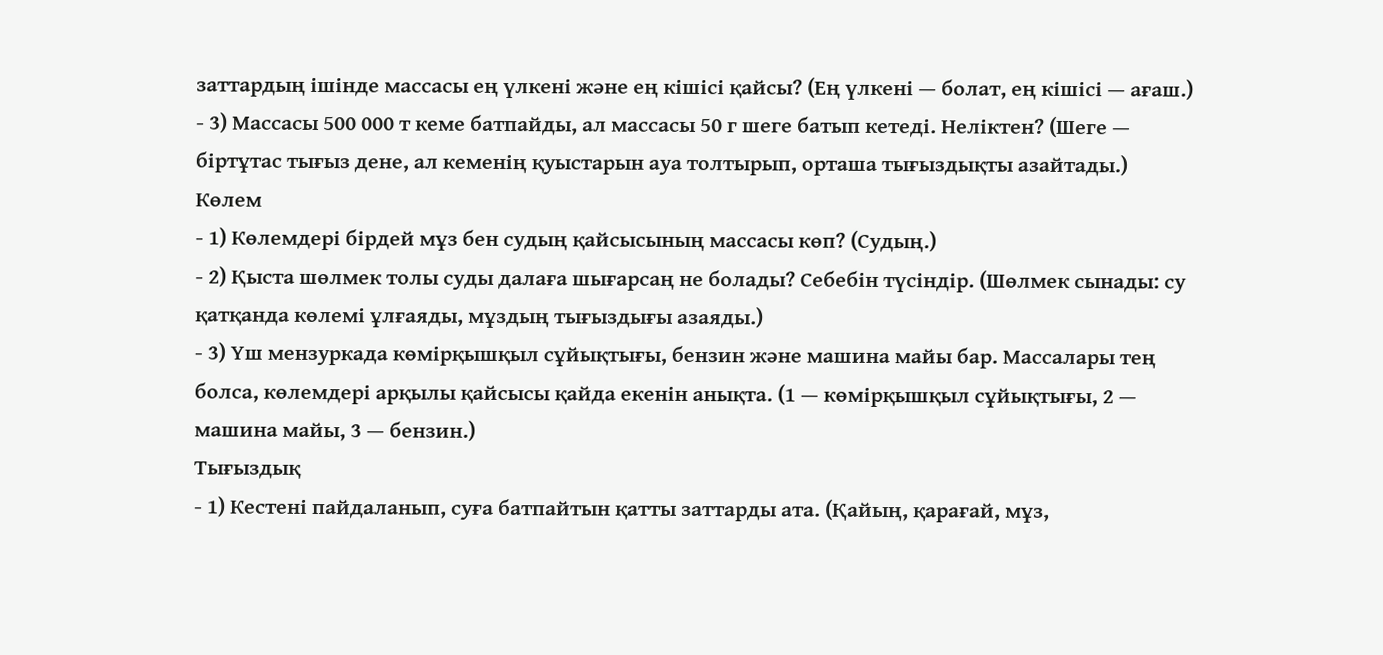заттардың ішінде массасы ең үлкені және ең кішісі қайсы? (Ең үлкені — болат, ең кішісі — ағаш.)
- 3) Массасы 500 000 т кеме батпайды, ал массасы 50 г шеге батып кетеді. Неліктен? (Шеге — біртұтас тығыз дене, ал кеменің қуыстарын ауа толтырып, орташа тығыздықты азайтады.)
Көлем
- 1) Көлемдері бірдей мұз бен судың қайсысының массасы көп? (Судың.)
- 2) Қыста шөлмек толы суды далаға шығарсаң не болады? Себебін түсіндір. (Шөлмек сынады: су қатқанда көлемі ұлғаяды, мұздың тығыздығы азаяды.)
- 3) Үш мензуркада көмірқышқыл сұйықтығы, бензин және машина майы бар. Массалары тең болса, көлемдері арқылы қайсысы қайда екенін анықта. (1 — көмірқышқыл сұйықтығы, 2 — машина майы, 3 — бензин.)
Тығыздық
- 1) Кестені пайдаланып, суға батпайтын қатты заттарды ата. (Қайың, қарағай, мұз,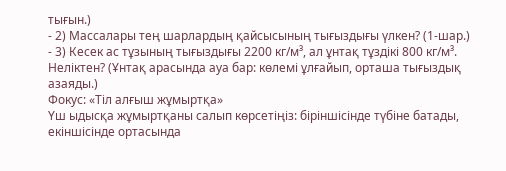тығын.)
- 2) Массалары тең шарлардың қайсысының тығыздығы үлкен? (1-шар.)
- 3) Кесек ас тұзының тығыздығы 2200 кг/м³, ал ұнтақ тұздікі 800 кг/м³. Неліктен? (Ұнтақ арасында ауа бар: көлемі ұлғайып, орташа тығыздық азаяды.)
Фокус: «Тіл алғыш жұмыртқа»
Үш ыдысқа жұмыртқаны салып көрсетіңіз: біріншісінде түбіне батады, екіншісінде ортасында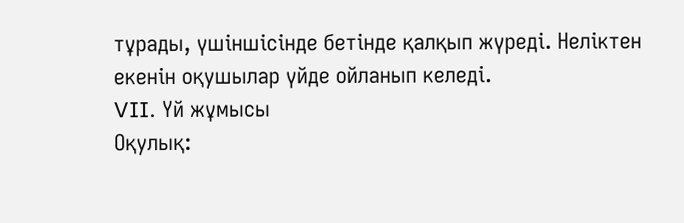тұрады, үшіншісінде бетінде қалқып жүреді. Неліктен екенін оқушылар үйде ойланып келеді.
VII. Үй жұмысы
Оқулық: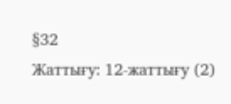§32
Жаттығу: 12-жаттығу (2)